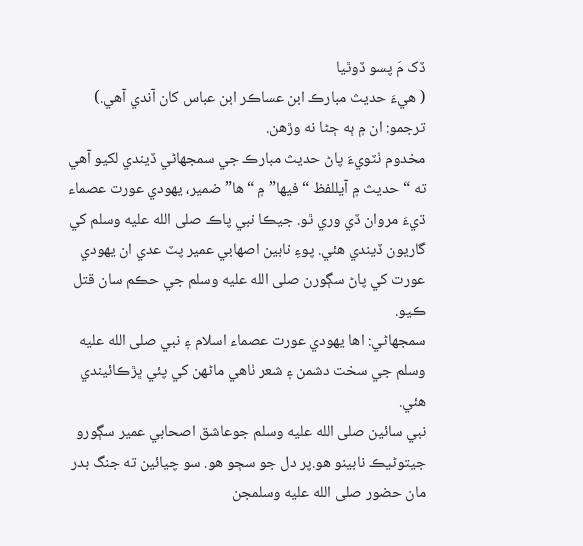ڏک مَ پسو ڏوٿيا
( هيءَ حديث مبارڪ ابن عساڪر ابن عباس کان آندي آهي.)
ترجمو: ان ۾ ٻه ڄڻا نه وڙهن.
مخدوم ٺٽويءَ پاڻ حديث مبارڪ جي سمجهاڻي ڏيندي لکيو آهي ته “ حديث ۾ آيللفظ “ فيها” ۾ “ها” ضمير، يهودي عورت عصماء ڌيءَ مروان ڏي وري ٿو. جيڪا نبي پاڪ صلى الله عليه وسلم کي گاريون ڏيندي هئي. پوءِ نابين اصهابي عمير پٽ عدي ان يهودي عورت کي پاڻ سڳورن صلى الله عليه وسلم جي حڪم سان قتل ڪيو.
سمجهاڻي: اها يهودي عورت عصماء اسلام ۽ نبي صلى الله عليه وسلم جي سخت دشمن ۽ شعر ٺاهي ماڻهن کي پئي ڀڙڪائيندي هئي.
نبي سائين صلى الله عليه وسلم جوعاشق اصحابي عمير سڳورو جيتوڻيڪ نابينو هو.پر دل جو سڄو هو. سو چيائين ته جنگ بدر مان حضور صلى الله عليه وسلمجن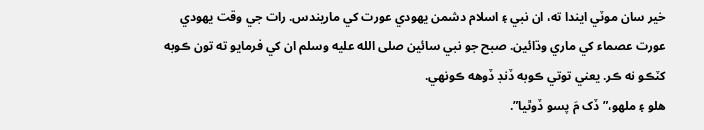خير سان موٽي ايندا ته، ان نبي ۽ اسلام دشمن يهودي عورت کي ماريندس. رات جي وقت يهودي عورت عصماء کي ماري وڌائين. صبح جو نبي سائين صلى الله عليه وسلم ان کي فرمايو ته تون ڪوبه کٽڪو نه ڪر. يعني توتي ڪوبه ڏنڊ ڏوهه ڪونهي.
هلو ۽ ملهو،” ڏک مَ پسو ڏوٿيا”.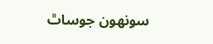سونهون جوساٿ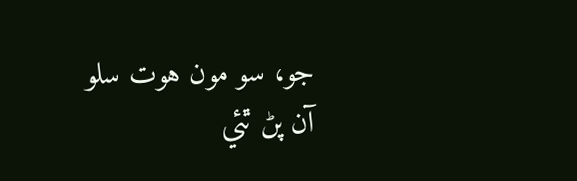جو، سو مون هوت سلو
آن پڻ ٿئي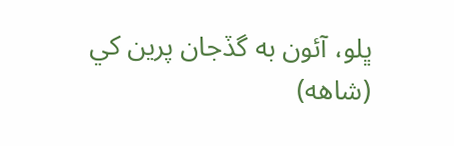ڀلو، آئون به گڏجان پرين کي
(شاهه)